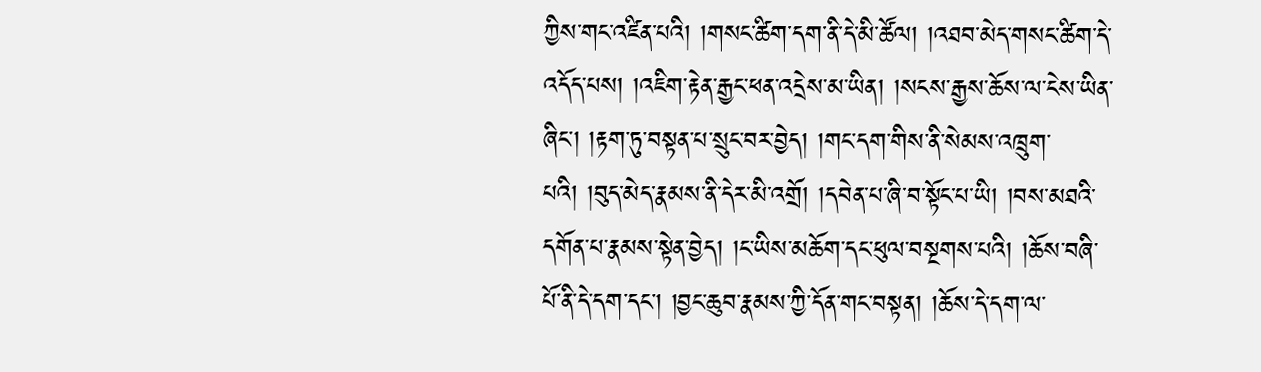ཀྱིས་གང་འཛིན་པའི། །གསང་ཚིག་དག་ནི་དེ་མི་ཚོལ། །འཐབ་མེད་གསང་ཚིག་དེ་འདོད་པས། །འཇིག་རྟེན་རྒྱང་ཕན་འདྲེས་མ་ཡིན། །སངས་རྒྱས་ཆོས་ལ་ངེས་ཡིན་ཞིང་། །རྟག་ཏུ་བསྟན་པ་སྲུང་བར་བྱེད། །གང་དག་གིས་ནི་སེམས་འཁྲུག་པའི། །བུད་མེད་རྣམས་ནི་དེར་མི་འགྲོ། །དབེན་པ་ཞི་བ་སྟོང་པ་ཡི། །བས་མཐའི་དགོན་པ་རྣམས་སྟེན་བྱེད། །ང་ཡིས་མཆོག་དང་ཕུལ་བསྔགས་པའི། །ཆོས་བཞི་པོ་ནི་དེ་དག་དང་། །བྱང་ཆུབ་རྣམས་ཀྱི་དོན་གང་བསྟན། །ཆོས་དེ་དག་ལ་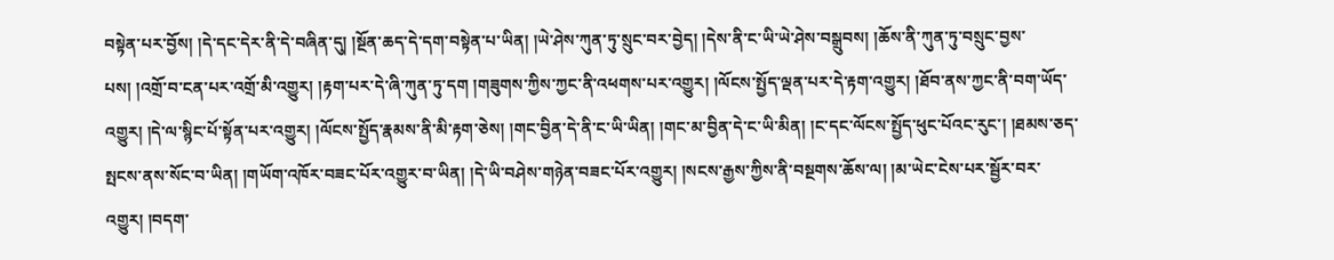བསྟེན་པར་བྱོས། །དེ་དང་དེར་ནི་དེ་བཞིན་དུ། །སྔོན་ཆད་དེ་དག་བསྟེན་པ་ཡིན། །ཡེ་ཤེས་ཀུན་ཏུ་སྲུང་བར་བྱེད། །དེས་ནི་ང་ཡི་ཡེ་ཤེས་བསྒྲུབས། །ཆོས་ནི་ཀུན་ཏུ་བསྲུང་བྱས་པས། །འགྲོ་བ་ངན་པར་འགྲོ་མི་འགྱུར། །རྟག་པར་དེ་ཞི་ཀུན་ཏུ་དག །གཟུགས་ཀྱིས་ཀྱང་ནི་འཕགས་པར་འགྱུར། །ལོངས་སྤྱོད་ལྡན་པར་དེ་རྟག་འགྱུར། །ཐོབ་ནས་ཀྱང་ནི་བག་ཡོད་འགྱུར། །དེ་ལ་སྙིང་པོ་སྟོན་པར་འགྱུར། །ལོངས་སྤྱོད་རྣམས་ནི་མི་རྟག་ཅེས། །གང་བྱིན་དེ་ནི་ང་ཡི་ཡིན། །གང་མ་བྱིན་དེ་ང་ཡི་མིན། །ང་དང་ལོངས་སྤྱོད་ཕུང་པོའང་རུང་། །ཐམས་ཅད་སྤངས་ནས་སོང་བ་ཡིན། །གཡོག་འཁོར་བཟང་པོར་འགྱུར་བ་ཡིན། །དེ་ཡི་བཤེས་གཉེན་བཟང་པོར་འགྱུར། །སངས་རྒྱས་ཀྱིས་ནི་བསྔགས་ཆོས་ལ། །མ་ཡེང་ངེས་པར་སྦྱོར་བར་འགྱུར། །བདག་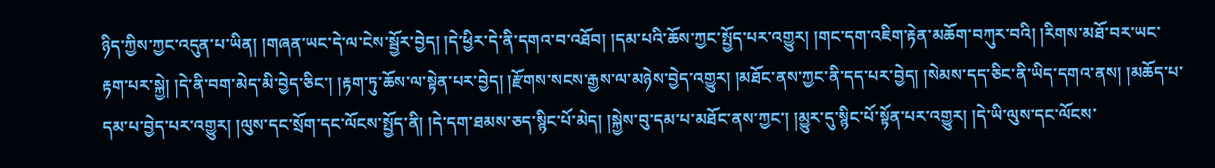ཉིད་ཀྱིས་ཀྱང་འདུན་པ་ཡིན། །གཞན་ཡང་དེ་ལ་ངེས་སྦྱོར་བྱེད། །དེ་ཕྱིར་དེ་ནི་དགའ་བ་འཐོབ། །དམ་པའི་ཆོས་ཀྱང་སྤྱོད་པར་འགྱུར། །གང་དག་འཇིག་རྟེན་མཆོག་བཀུར་བའི། །རིགས་མཐོ་བར་ཡང་རྟག་པར་སྐྱེ། །དེ་ནི་བག་མེད་མི་བྱེད་ཅིང་། །རྟག་ཏུ་ཆོས་ལ་སྟེན་པར་བྱེད། །རྫོགས་སངས་རྒྱས་ལ་མཉེས་བྱེད་འགྱུར། །མཐོང་ནས་ཀྱང་ནི་དད་པར་བྱེད། །སེམས་དད་ཅིང་ནི་ཡིད་དགའ་ནས། །མཆོད་པ་དམ་པ་བྱེད་པར་འགྱུར། །ལུས་དང་སྲོག་དང་ལོངས་སྤྱོད་ནི། །དེ་དག་ཐམས་ཅད་སྙིང་པོ་མེད། །སྐྱེས་བུ་དམ་པ་མཐོང་ནས་ཀྱང་། །མྱུར་དུ་སྙིང་པོ་སྟོན་པར་འགྱུར། །དེ་ཡི་ལུས་དང་ལོངས་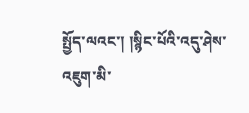སྤྱོད་ལའང་། །སྙིང་པོའི་འདུ་ཤེས་འཇུག་མི་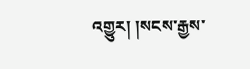འགྱུར། །སངས་རྒྱས་